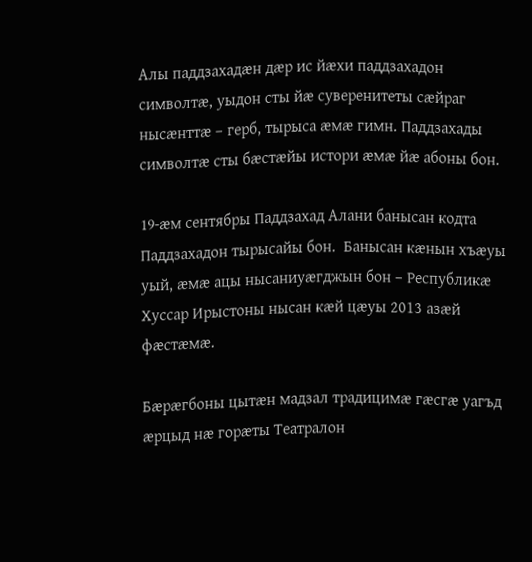Алы паддзахадæн дæр ис йæхи паддзахадон символтæ, уыдон сты йæ суверенитеты сæйраг нысæнттæ – герб, тырыса æмæ гимн. Паддзахады символтæ сты бæстæйы истори æмæ йæ абоны бон.

19-æм сентябры Паддзахад Алани банысан кодта Паддзахадон тырысайы бон.  Банысан кæнын хъæуы уый, æмæ ацы нысаниуæгджын бон – Республикæ Хуссар Ирыстоны нысан кæй цæуы 2013 азæй  фæстæмæ.

Бæрæгбоны цытæн мадзал традицимæ гæсгæ уагъд æрцыд нæ горæты Театралон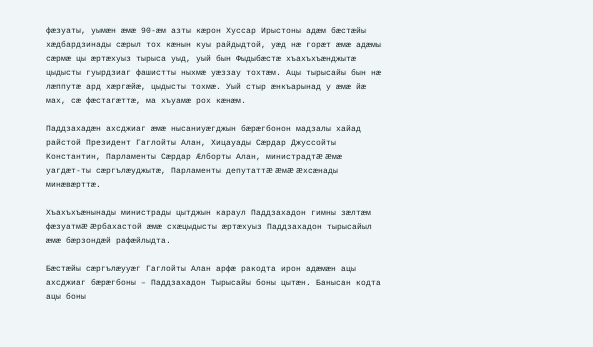фæзуаты, уымæн æмæ 90-æм азты кæрон Хуссар Ирыстоны адæм бæстæйы хæдбардзинады сæрыл тох кæнын куы райдыдтой, уæд нæ горæт æмæ адæмы сæрмæ цы æртæхуыз тырыса уыд, уый бын Фыдыбæстæ хъахъхъæнджытæ цыдысты гуырдзиаг фашистты ныхмæ уæззау тохтæм. Ацы тырысайы бын нæ лæппутæ ард хæргæйæ, цыдысты тохмæ. Уый стыр æнкъарынад у æмæ йæ мах, сæ фæстагæттæ, ма хъуамæ рох кæнæм.

Паддзахадæн ахсджиаг æмæ нысаниуæгджын бæрæгбонон мадзалы хайад райстой Президент Гаглойты Алан, Хицауады Сæрдар Джуссойты Константин, Парламенты Сæрдар Æлборты Алан, министрадтæ æмæ уагдæт-ты сæргълæуджытæ, Парламенты депутаттæ æмæ æхсæнады минæвæрттæ.

Хъахъхъæнынады министрады цытджын караул Паддзахадон гимны зæлтæм фæзуатмæ æрбахастой æмæ схæцыдысты æртæхуыз Паддзахадон тырысайыл æмæ бæрзондæй рафæйлыдта.

Бæстæйы сæргълæууæг Гаглойты Алан арфæ ракодта ирон адæмæн ацы ахсджиаг бæрæгбоны – Паддзахадон Тырысайы боны цытæн. Банысан кодта ацы боны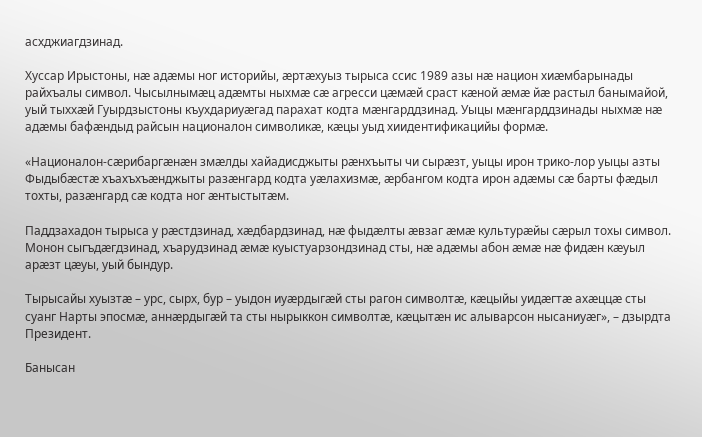асхджиагдзинад.

Хуссар Ирыстоны, нæ адæмы ног историйы, æртæхуыз тырыса ссис 1989 азы нæ национ хиæмбарынады райхъалы символ. Чысылнымæц адæмты ныхмæ сæ агресси цæмæй сраст кæной æмæ йæ растыл банымайой, уый тыххæй Гуырдзыстоны къухдариуæгад парахат кодта мæнгарддзинад. Уыцы мæнгарддзинады ныхмæ нæ адæмы бафæндыд райсын националон символикæ, кæцы уыд хиидентификацийы формæ.

«Националон-сæрибаргæнæн змæлды хайадисджыты рæнхъыты чи сырæзт, уыцы ирон трико-лор уыцы азты Фыдыбæстæ хъахъхъæнджыты разæнгард кодта уæлахизмæ, æрбангом кодта ирон адæмы сæ барты фæдыл тохты, разæнгард сæ кодта ног æнтыстытæм.

Паддзахадон тырыса у рæстдзинад, хæдбардзинад, нæ фыдæлты æвзаг æмæ культурæйы сæрыл тохы символ. Монон сыгъдæгдзинад, хъарудзинад æмæ куыстуарзондзинад сты, нæ адæмы абон æмæ нæ фидæн кæуыл арæзт цæуы, уый бындур.

Тырысайы хуызтæ – урс, сырх, бур – уыдон иуæрдыгæй сты рагон символтæ, кæцыйы уидæгтæ ахæццæ сты суанг Нарты эпосмæ, аннæрдыгæй та сты нырыккон символтæ, кæцытæн ис алыварсон нысаниуæг», – дзырдта Президент.

Банысан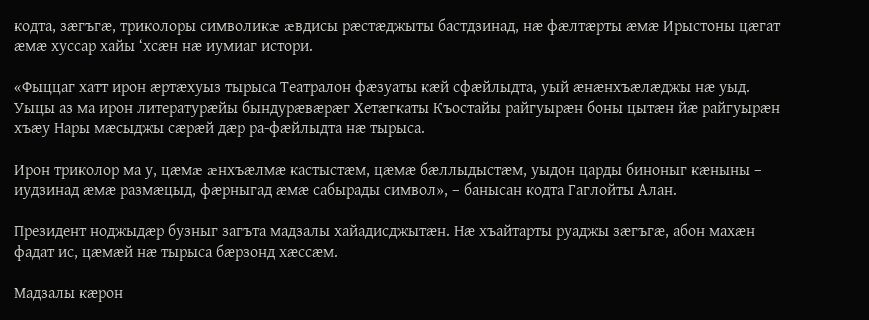кодта, зæгъгæ, триколоры символикæ æвдисы рæстæджыты бастдзинад, нæ фæлтæрты æмæ Ирыстоны цæгат æмæ хуссар хайы ‘хсæн нæ иумиаг истори.

«Фыццаг хатт ирон æртæхуыз тырыса Театралон фæзуаты кæй сфæйлыдта, уый æнæнхъæлæджы нæ уыд. Уыцы аз ма ирон литературæйы бындурæвæрæг Хетæгкаты Къостайы райгуырæн боны цытæн йæ райгуырæн хъæу Нары мæсыджы сæрæй дæр ра-фæйлыдта нæ тырыса.

Ирон триколор ма у, цæмæ æнхъæлмæ кастыстæм, цæмæ бæллыдыстæм, уыдон царды биноныг кæныны – иудзинад æмæ размæцыд, фæрныгад æмæ сабырады символ», – банысан кодта Гаглойты Алан.

Президент ноджыдæр бузныг загъта мадзалы хайадисджытæн. Нæ хъайтарты руаджы зæгъгæ, абон махæн фадат ис, цæмæй нæ тырыса бæрзонд хæссæм.

Мадзалы кæрон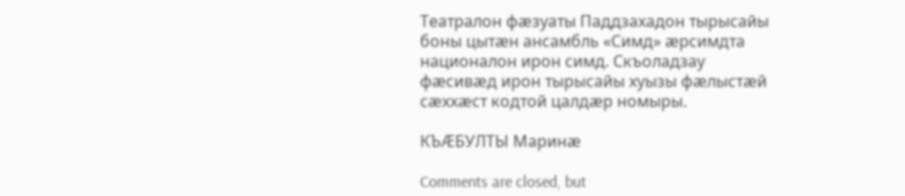Театралон фæзуаты Паддзахадон тырысайы боны цытæн ансамбль «Симд» æрсимдта националон ирон симд. Скъоладзау фæсивæд ирон тырысайы хуызы фæлыстæй сæххæст кодтой цалдæр номыры.

КЪÆБУЛТЫ Маринæ

Comments are closed, but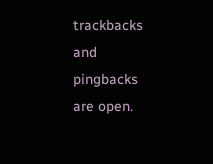trackbacks and pingbacks are open.